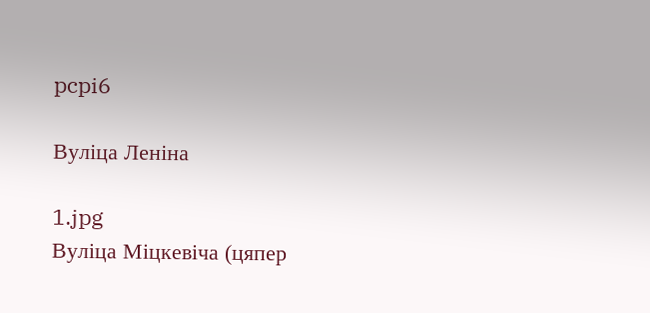pcpi6

Вуліца Леніна

1.jpg
Вуліца Міцкевіча (цяпер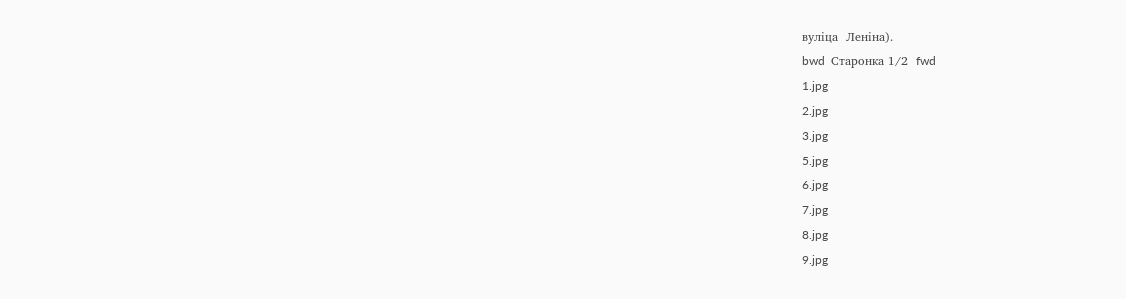вуліца  Леніна).
bwd  Старонка 1/2  fwd
1.jpg
2.jpg
3.jpg
5.jpg
6.jpg
7.jpg
8.jpg
9.jpg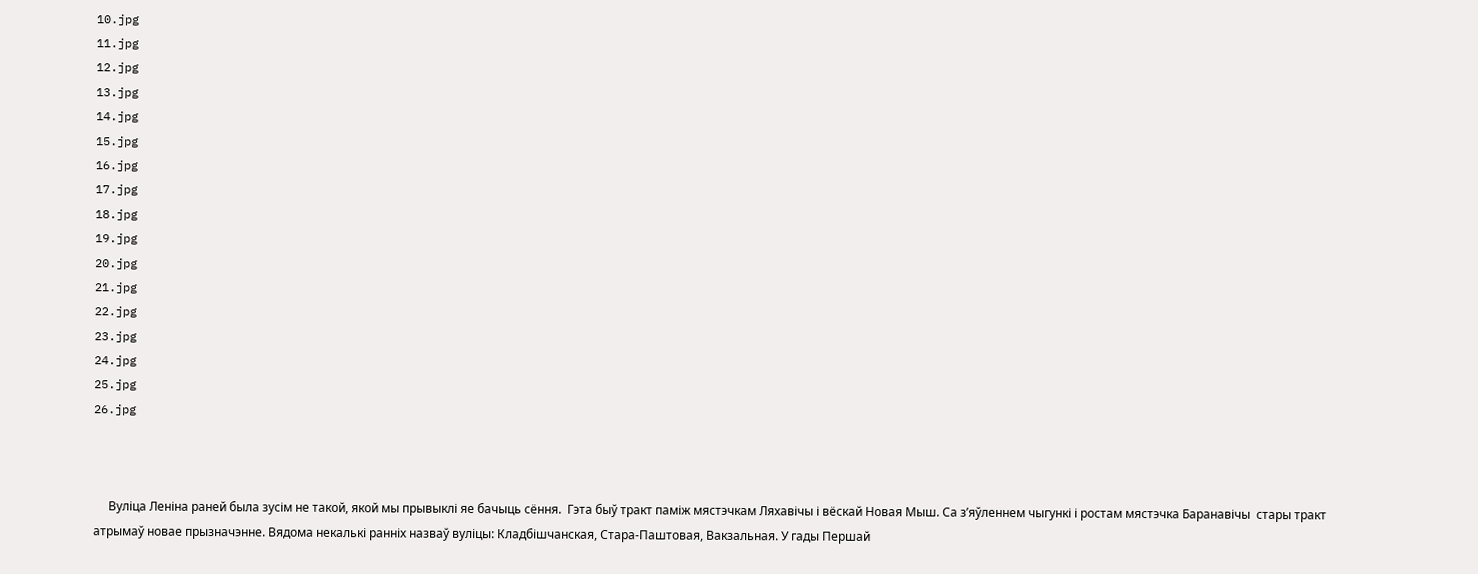10.jpg
11.jpg
12.jpg
13.jpg
14.jpg
15.jpg
16.jpg
17.jpg
18.jpg
19.jpg
20.jpg
21.jpg
22.jpg
23.jpg
24.jpg
25.jpg
26.jpg



     Вуліца Леніна раней была зусім не такой, якой мы прывыклі яе бачыць сёння.  Гэта быў тракт паміж мястэчкам Ляхавічы і вёскай Новая Мыш. Са з’яўленнем чыгункі і ростам мястэчка Баранавічы  стары тракт атрымаў новае прызначэнне. Вядома некалькі ранніх назваў вуліцы: Кладбішчанская, Стара-Паштовая, Вакзальная. У гады Першай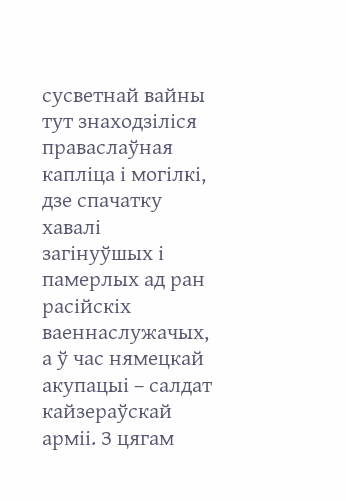сусветнай вайны тут знаходзіліся праваслаўная капліца і могілкі, дзе спачатку хавалі загінуўшых і памерлых ад ран расійскіх ваеннаслужачых, а ў час нямецкай акупацыі – салдат кайзераўскай арміі. З цягам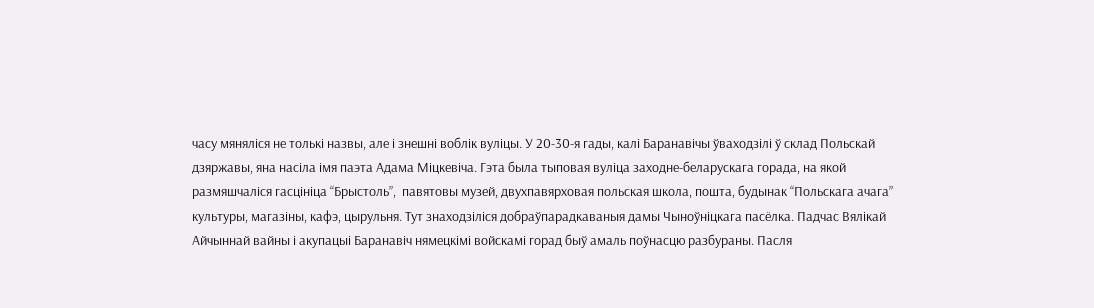часу мяняліся не толькі назвы, але і знешні воблік вуліцы. У 20-30-я гады, калі Баранавічы ўваходзілі ў склад Польскай дзяржавы, яна насіла імя паэта Адама Міцкевіча. Гэта была тыповая вуліца заходне-беларускага горада, на якой размяшчаліся гасцініца “Брыстоль”,  павятовы музей, двухпавярховая польская школа, пошта, будынак “Польскага ачага” культуры, магазіны, кафэ, цырульня. Тут знаходзіліся добраўпарадкаваныя дамы Чыноўніцкага пасёлка. Падчас Вялікай Айчыннай вайны і акупацыі Баранавіч нямецкімі войскамі горад быў амаль поўнасцю разбураны. Пасля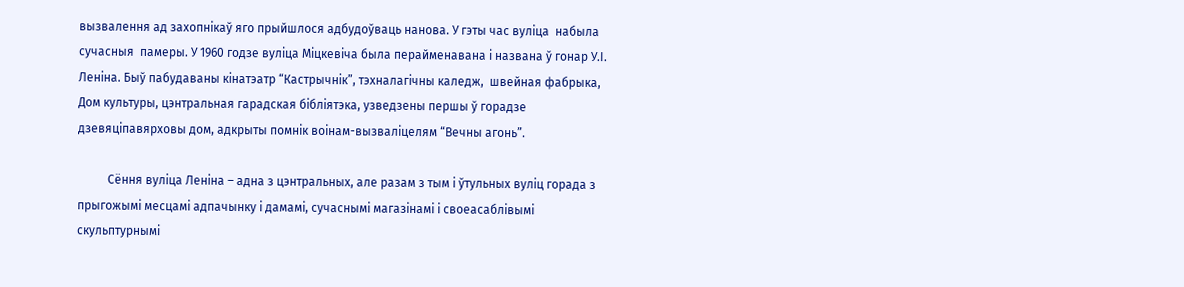вызвалення ад захопнікаў яго прыйшлося адбудоўваць нанова. У гэты час вуліца  набыла сучасныя  памеры. У 1960 годзе вуліца Міцкевіча была перайменавана і названа ў гонар У.І. Леніна. Быў пабудаваны кінатэатр “Кастрычнік”, тэхналагічны каледж,  швейная фабрыка, Дом культуры, цэнтральная гарадская бібліятэка, узведзены першы ў горадзе дзевяціпавярховы дом, адкрыты помнік воінам-вызваліцелям “Вечны агонь”.

          Сёння вуліца Леніна – адна з цэнтральных, але разам з тым і ўтульных вуліц горада з прыгожымі месцамі адпачынку і дамамі, сучаснымі магазінамі і своеасаблівымі скульптурнымі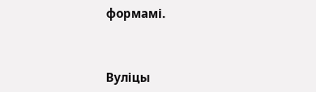формамі.



Вуліцы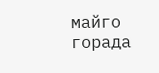майго горада